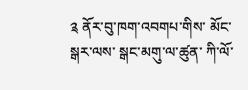༉ ནོར་བུ་ཁག་འབགཔ་གིས་ མོང་སྒར་ལས་ སྒང་མགུ་ལ་ཚུན་ ཀི་ལོ་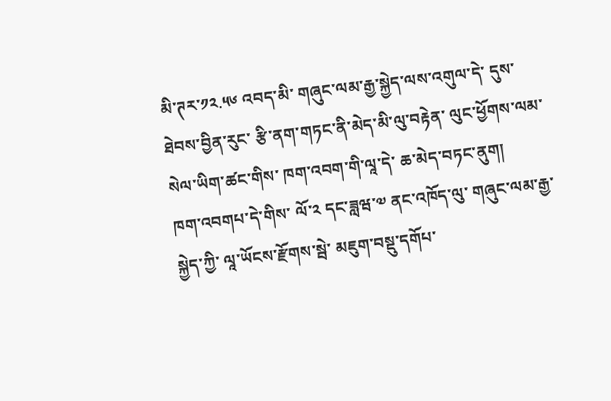མི་ཊར་༡༢.༥༦ འབད་མི་ གཞུང་ལམ་རྒྱ་སྐྱེད་ལས་འགུལ་དེ་ དུས་ཐེབས་བྱིན་རུང་ རྩི་ནག་གཏང་ནི་མེད་མི་ལུ་བརྟེན་ ལུང་ཕྱོགས་ལམ་སེལ་ཡིག་ཚང་གིས་ ཁག་འབག་གི་ལཱ་དེ་ ཆ་མེད་བཏང་ནུག།
ཁག་འབགཔ་དེ་གིས་ ལོ་༢ དང་ཟླཝ་༧ ནང་འཁོད་ལུ་ གཞུང་ལམ་རྒྱ་སྐྱེད་ཀྱི་ ལཱ་ཡོངས་རྫོགས་སྦེ་ མཇུག་བསྡུ་དགོཔ་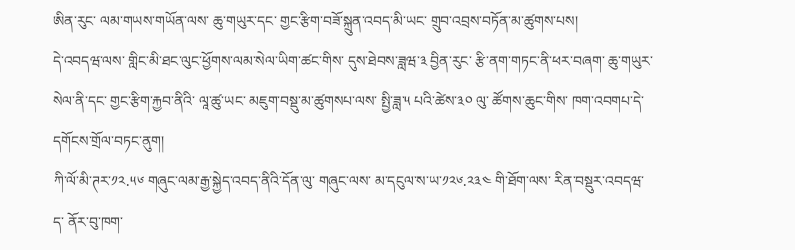ཨིན་རུང་ ལམ་གཡས་གཡོན་ལས་ ཆུ་གཡུར་དང་ གྱང་རྩིག་བཟོ་སྐྲུན་འབད་མི་ཡང་ གྲུབ་འབྲས་བཏོན་མ་ཚུགས་པས།
དེ་འབདཝ་ལས་ གླིང་མི་ཐང་ལུང་ཕྱོགས་ལམ་སེལ་ཡིག་ཚང་གིས་ དུས་ཐེབས་ཟླཝ་༣ བྱིན་རུང་ རྩི་ནག་གཏང་ནི་ཕར་བཞག་ ཆུ་གཡུར་སེལ་ནི་དང་ གྱང་རྩིག་རྐྱབ་ནིའི་ ལཱ་ཚུ་ཡང་ མཇུག་བསྡུ་མ་ཚུགསཔ་ལས་ སྤྱི་ཟླ་༥ པའི་ཚེས་༣༠ ལུ་ ཚོགས་ཆུང་གིས་ ཁག་འབགཔ་དེ་ དགོངས་གྲོལ་བཏང་ནུག།
ཀི་ལོ་མི་ཊར་༡༢.༥༦ གཞུང་ལམ་རྒྱ་སྐྱེད་འབད་ནིའི་དོན་ལུ་ གཞུང་ལས་ མ་དངུལ་ས་ཡ་༡༢༦.༢༣༤ གི་ཐོག་ལས་ རིན་བསྡུར་འབདཝ་ད་ ནོར་བུ་ཁག་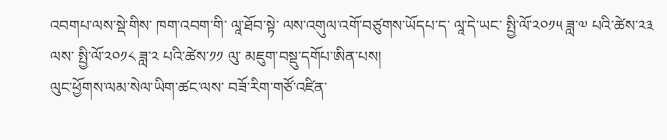འབགཔ་ལས་སྡེ་གིས་ ཁག་འབག་གི་ ལཱ་ཐོབ་སྟེ་ ལས་འགུལ་འགོ་བཙུགས་ཡོདཔ་ད་ ལཱ་དེ་ཡང་ སྤྱི་ལོ་༢༠༡༥ ཟླ་༧ པའི་ཚེས་༢༣ ལས་ སྤྱི་ལོ་༢༠༡༨ ཟླ་༢ པའི་ཚེས་༡༡ ལུ་ མཇུག་བསྡུ་དགོཔ་ཨིན་པས།
ལུང་ཕྱོགས་ལམ་སེལ་ཡིག་ཚང་ལས་ བཟོ་རིག་གཙོ་འཛིན་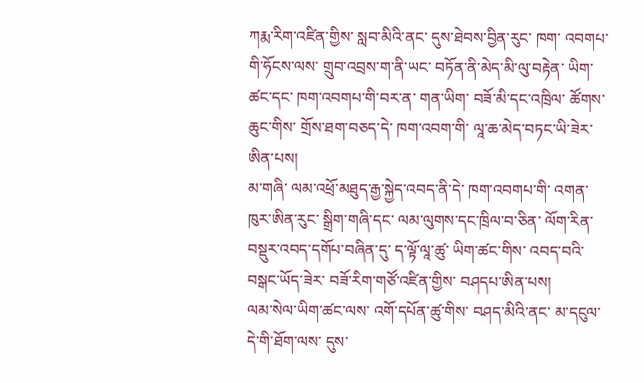ཀརྨ་རིག་འཛིན་གྱིས་ སླབ་མིའི་ནང་ དུས་ཐེབས་བྱིན་རུང་ ཁག་ འབགཔ་གི་ཧོངས་ལས་ གྲུབ་འབྲས་ག་ནི་ཡང་ བཏོན་ནི་མེད་མི་ལུ་བརྟེན་ ཡིག་ཚང་དང་ ཁག་འབགཔ་གི་བར་ན་ གན་ཡིག་ བཟོ་མི་དང་འཁྲིལ་ ཚོགས་ཆུང་གིས་ གྲོས་ཐག་བཅད་དེ་ ཁག་འབག་གི་ ལཱ་ཆ་མེད་བཏང་ཡི་ཟེར་ཨིན་པས།
མ་གཞི་ ལམ་འཕྲོ་མཐུད་རྒྱ་སྐྱེད་འབད་ནི་དེ་ ཁག་འབགཔ་གི་ འགན་ཁུར་ཨིན་རུང་ སྒྲིག་གཞི་དང་ ལམ་ལུགས་དང་ཁྲིལ་བ་ཅིན་ ལོག་རིན་བསྡུར་འབད་དགོཔ་བཞིན་དུ་ ད་ལྟོ་ལཱ་ཚུ་ ཡིག་ཚང་གིས་ འབད་བའི་བསྒང་ཡོད་ཟེར་ བཟོ་རིག་གཙོ་འཛིན་གྱིས་ བཤདཔ་ཨིན་པས།
ལམ་སེལ་ཡིག་ཚང་ལས་ འགོ་དཔོན་ཚུ་གིས་ བཤད་མིའི་ནང་ མ་དངུལ་དེ་གི་ཐོག་ལས་ དུས་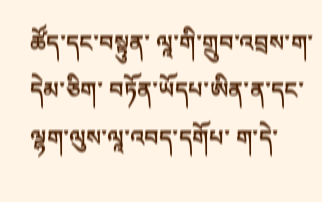ཚོད་དང་བསྟུན་ ལཱ་གི་གྲུབ་འབྲས་ག་དེམ་ཅིག་ བཏོན་ཡོདཔ་ཨིན་ན་དང་ ལྷག་ལུས་ལཱ་འབད་དགོཔ་ ག་དེ་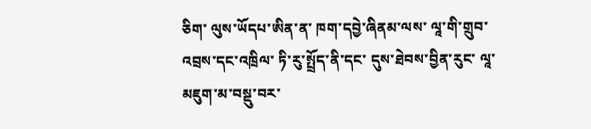ཅིག་ ལུས་ཡོདཔ་ཨིན་ན་ ཁག་དབྱེ་ཞིནམ་ལས་ ལཱ་གི་གྲུབ་འབྲས་དང་འཁྲིལ་ ཏི་རུ་སྤྲོད་ནི་དང་ དུས་ཐེབས་བྱིན་རུང་ ལཱ་མཇུག་མ་བསྡུ་བར་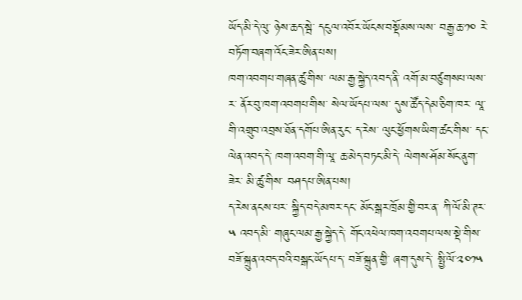ཡོད་མི་དེ་ལུ་ ཉེས་ཆད་སྦེ་ དངུལ་འབོར་ཡོངས་བསྡོམས་ལས་ བརྒྱ་ཆ་༡༠ རེ་ བཏོག་བཞག་འོང་ཟེར་ཨིན་པས།
ཁག་འབགཔ་གཞན་ཚུ་གིས་ ལམ་རྒྱ་སྐྱེད་འབད་ནི་ འགོ་མ་བཙུགསཔ་ལས་ར་ ནོར་བུ་ཁག་འབགཔ་གིས་ སེལ་ཡོདཔ་ལས་ དུས་ཚོད་དེམ་ཅིག་ཁར་ ལཱ་གི་འགྲུབ་འབྲས་ཐོན་དགོཔ་ཨིན་རུང་ ད་རེས་ ལུང་ཕྱོགས་ཡིག་ཚང་གིས་ དང་ལེན་འབད་དེ་ ཁག་འབག་གི་ལཱ་ ཆ་མེད་བཏང་མི་དེ་ ལེགས་ཤོམ་སོང་ནུག་ཟེར་ མི་ཚུ་གིས་ བཤདཔ་ཨིན་པས།
ད་རེས་ནངས་པར་ སྐྱིད་བདེ་མཁར་དང་ མོང་སྒར་ཁྲོམ་གྱི་བར་ན་ ཀི་ལོ་མི་ཊར་༥ འབད་མི་ གཞུང་ལམ་རྒྱ་སྐྱེད་དེ་ གོང་འཕེལ་ཁག་འབགཔ་ལས་སྡེ་གིས་ བཟོ་སྐྲུན་འབད་བའི་བསྒང་ཡོདཔ་ད་ བཟོ་སྐྲུན་གྱི་ ཞག་དུས་དེ་ སྤྱི་ལོ་༢༠༡༥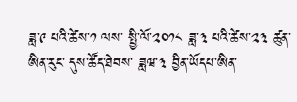ཟླ་༩ པའི་ཚེས་༡ ལས་ སྤྱི་ལོ་༢༠༡༨ ཟླ་༣ པའི་ཚེས་༢༣ ཚུན་ཨིན་རུང་ དུས་ཚོད་ཐེབས་ ཟླཝ་༣ བྱིན་ཡོདཔ་ཨིན་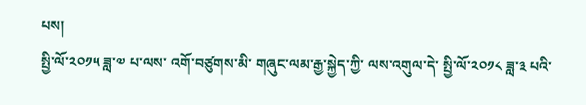པས།
སྤྱི་ལོ་༢༠༡༥ ཟླ་༧ པ་ལས་ འགོ་བཙུགས་མི་ གཞུང་ལམ་རྒྱ་སྐྱེད་ཀྱི་ ལས་འགུལ་དེ་ སྤྱི་ལོ་༢༠༡༨ ཟླ་༣ པའི་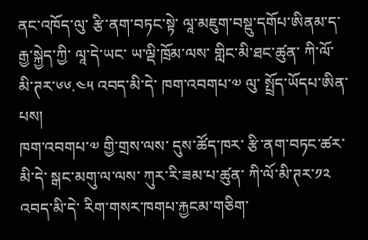ནང་འཁོད་ལུ་ རྩི་ནག་བཏང་སྟེ་ ལཱ་མཇུག་བསྡུ་དགོཔ་ཨིནམ་ད་ རྒྱ་སྐྱེད་ཀྱི་ ལཱ་དེ་ཡང་ ཡ་ལྡི་ཁྲོམ་ལས་ གླིང་མི་ཐང་ཚུན་ ཀི་ལོ་མི་ཊཪ་༦༦.༤༥ འབད་མི་དེ་ ཁག་འབགཔ་༧ ལུ་ སྤྲོད་ཡོདཔ་ཨིན་པས།
ཁག་འབགཔ་༧ གྱི་གྲས་ལས་ དུས་ཚོད་ཁར་ རྩི་ནག་བཏང་ཚར་མི་དེ་ སྒང་མགུ་ལ་ལས་ ཀུར་རི་ཟམ་པ་ཚུན་ ཀི་ལོ་མི་ཊར་༡༢ འབད་མི་དེ་ རིག་གསར་ཁགཔ་རྐྱངམ་གཅིག་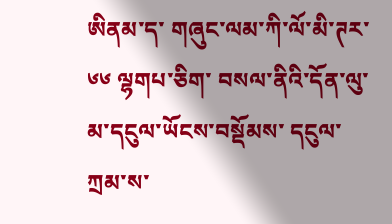ཨིནམ་ད་ གཞུང་ལམ་ཀི་ལོ་མི་ཊར་༦༦ ལྷགཔ་ཅིག་ བསལ་ནིའི་དོན་ལུ་ མ་དངུལ་ཡོངས་བསྡོམས་ དངུལ་ཀྲམ་ས་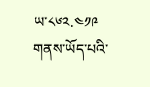ཡ་༨༦༢.༤༡༩ གནས་ཡོད་པའི་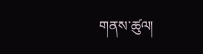གནས་ཚུལ།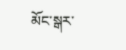མོང་སྒར་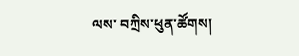ལས་ བཀྲིས་ཕུན་ཚོགས།